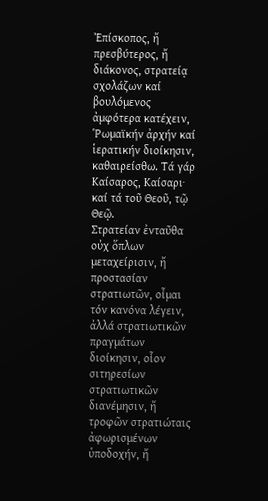Ἐπίσκοπος, ἤ πρεσβύτερος, ἤ διάκονος, στρατείᾳ σχολάζων καί βουλόμενος ἀμφότερα κατέχειν, Ῥωμαϊκήν ἀρχήν καί ἱερατικήν διοίκησιν, καθαιρείσθω. Τά γάρ Καίσαρος, Καίσαρι· καί τά τοῦ Θεοῦ, τῷ Θεῷ.
Στρατείαν ἐνταῦθα οὐχ ὅπλων μεταχείρισιν, ἤ προστασίαν στρατιωτῶν, οἶμαι τόν κανόνα λέγειν, ἀλλά στρατιωτικῶν πραγμάτων διοίκησιν, οἷον σιτηρεσίων στρατιωτικῶν διανέμησιν, ἤ τροφῶν στρατιώταις ἀφωρισμένων ὑποδοχήν, ἤ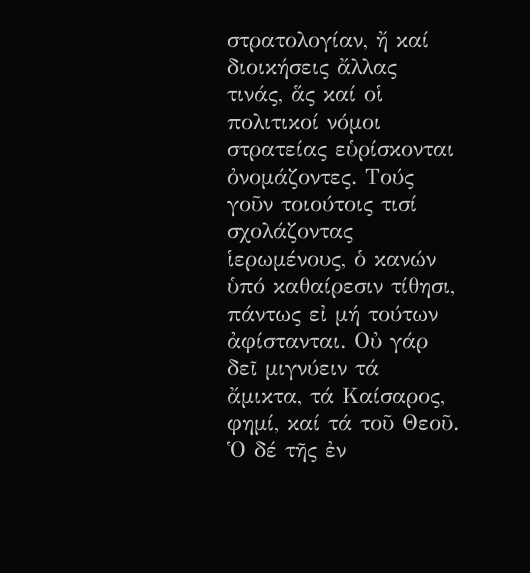στρατολογίαν, ἤ καί διοικήσεις ἄλλας τινάς, ἅς καί οἱ πολιτικοί νόμοι στρατείας εὑρίσκονται ὀνομάζοντες. Τούς γοῦν τοιούτοις τισί σχολάζοντας ἱερωμένους, ὁ κανών ὑπό καθαίρεσιν τίθησι, πάντως εἰ μή τούτων ἀφίστανται. Οὐ γάρ δεῖ μιγνύειν τά ἄμικτα, τά Καίσαρος, φημί, καί τά τοῦ Θεοῦ. Ὁ δέ τῆς ἐν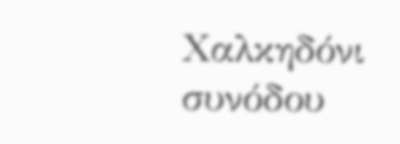Χαλκηδόνι συνόδου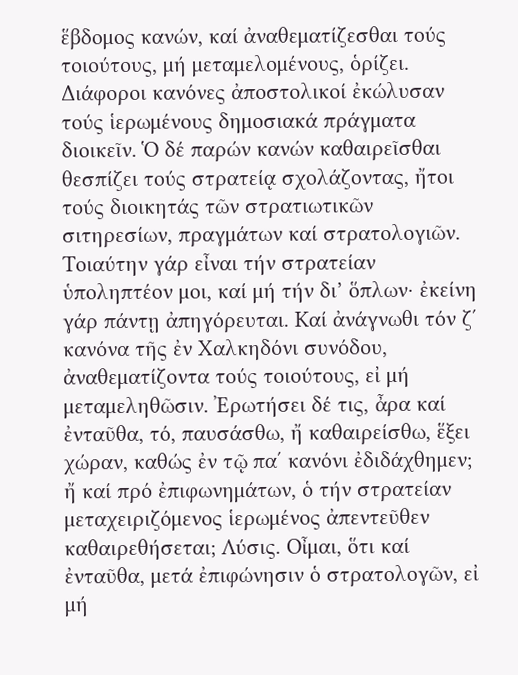ἕβδομος κανών, καί ἀναθεματίζεσθαι τούς τοιούτους, μή μεταμελομένους, ὁρίζει. Διάφοροι κανόνες ἀποστολικοί ἐκώλυσαν τούς ἱερωμένους δημοσιακά πράγματα διοικεῖν. Ὁ δέ παρών κανών καθαιρεῖσθαι θεσπίζει τούς στρατείᾳ σχολάζοντας, ἤτοι τούς διοικητάς τῶν στρατιωτικῶν σιτηρεσίων, πραγμάτων καί στρατολογιῶν. Τοιαύτην γάρ εἶναι τήν στρατείαν ὑποληπτέον μοι, καί μή τήν δι’ ὅπλων∙ ἐκείνη γάρ πάντῃ ἀπηγόρευται. Καί ἀνάγνωθι τόν ζ΄ κανόνα τῆς ἐν Χαλκηδόνι συνόδου, ἀναθεματίζοντα τούς τοιούτους, εἰ μή μεταμεληθῶσιν. Ἐρωτήσει δέ τις, ἆρα καί ἐνταῦθα, τό, παυσάσθω, ἤ καθαιρείσθω, ἕξει χώραν, καθώς ἐν τῷ πα΄ κανόνι ἐδιδάχθημεν; ἤ καί πρό ἐπιφωνημάτων, ὁ τήν στρατείαν μεταχειριζόμενος ἱερωμένος ἀπεντεῦθεν καθαιρεθήσεται; Λύσις. Οἶμαι, ὅτι καί ἐνταῦθα, μετά ἐπιφώνησιν ὁ στρατολογῶν, εἰ μή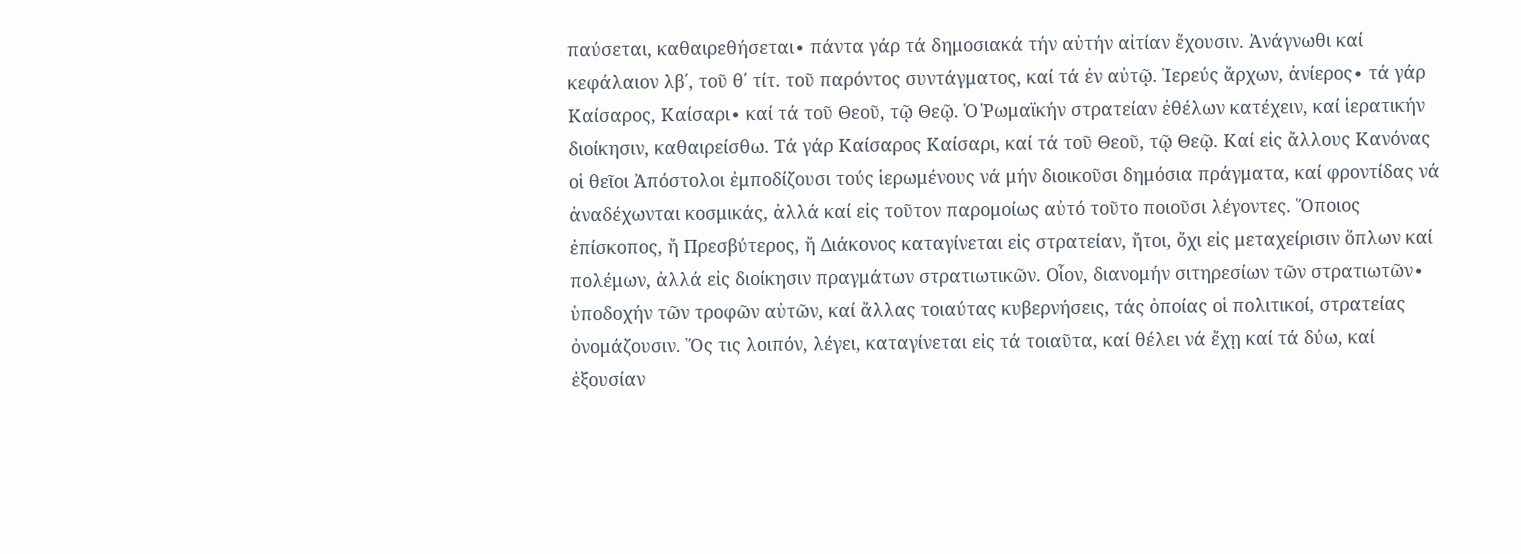παύσεται, καθαιρεθήσεται∙ πάντα γάρ τά δημοσιακά τήν αὐτήν αἰτίαν ἔχουσιν. Ἀνάγνωθι καί κεφάλαιον λβ΄, τοῦ θ΄ τίτ. τοῦ παρόντος συντάγματος, καί τά ἐν αὐτῷ. Ἱερεύς ἄρχων, ἀνίερος∙ τά γάρ Καίσαρος, Καίσαρι∙ καί τά τοῦ Θεοῦ, τῷ Θεῷ. Ὁ Ῥωμαϊκήν στρατείαν ἐθέλων κατέχειν, καί ἱερατικήν διοίκησιν, καθαιρείσθω. Τά γάρ Καίσαρος Καίσαρι, καί τά τοῦ Θεοῦ, τῷ Θεῷ. Καί εἰς ἄλλους Κανόνας οἱ θεῖοι Ἀπόστολοι ἐμποδίζουσι τούς ἱερωμένους νά μήν διοικοῦσι δημόσια πράγματα, καί φροντίδας νά ἀναδέχωνται κοσμικάς, ἀλλά καί εἰς τοῦτον παρομοίως αὐτό τοῦτο ποιοῦσι λέγοντες. Ὅποιος ἐπίσκοπος, ἤ Πρεσβύτερος, ἤ Διάκονος καταγίνεται εἰς στρατείαν, ἤτοι, ὄχι εἰς μεταχείρισιν ὅπλων καί πολέμων, ἀλλά εἰς διοίκησιν πραγμάτων στρατιωτικῶν. Οἷον, διανομήν σιτηρεσίων τῶν στρατιωτῶν∙ ὑποδοχήν τῶν τροφῶν αὐτῶν, καί ἄλλας τοιαύτας κυβερνήσεις, τάς ὁποίας οἱ πολιτικοί, στρατείας ὀνομάζουσιν. Ὅς τις λοιπόν, λέγει, καταγίνεται εἰς τά τοιαῦτα, καί θέλει νά ἔχῃ καί τά δύω, καί ἐξουσίαν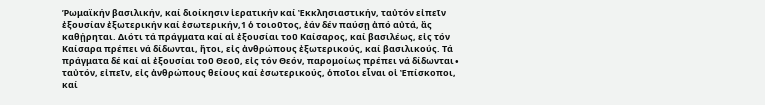Ῥωμαϊκήν βασιλικήν, καί διοίκησιν ἱερατικήν καί Ἐκκλησιαστικήν, ταὐτόν εἰπεῖν ἐξουσίαν ἐξωτερικήν καί ἐσωτερικήν,1 ὁ τοιοῦτος, ἐάν δέν παύσῃ ἀπό αὐτά, ἂς καθῄρηται. Διότι τά πράγματα καί αἱ ἐξουσίαι τοῦ Καίσαρος, καί βασιλέως, εἰς τόν Καίσαρα πρέπει νά δίδωνται, ἤτοι, εἰς ἀνθρώπους ἐξωτερικούς, καί βασιλικούς. Τά πράγματα δέ καί αἱ ἐξουσίαι τοῦ Θεοῦ, εἰς τόν Θεόν, παρομοίως πρέπει νά δίδωνται∙ ταὐτόν, εἰπεῖν, εἰς ἀνθρώπους θείους καί ἐσωτερικούς, ὁποῖοι εἶναι οἱ Ἐπίσκοποι, καί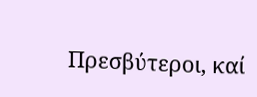Πρεσβύτεροι, καί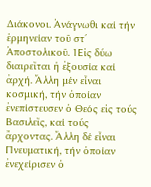Διάκονοι. Ἀνάγνωθι καί τήν ἑρμηνείαν τοῦ στ΄ Ἀποστολικοῦ. 1Εἰς δύω διαιρεῖται ἡ ἐξουσία καί ἀρχή. Ἄλλη μέν εἶναι κοσμική, τήν ὁποίαν ἐνεπίστευσεν ὁ Θεός εἰς τούς Βασιλεῖς, καί τούς ἄρχοντας. Ἄλλη δέ εἶναι Πνευματική, τήν ὁποίαν ἐνεχείρισεν ὁ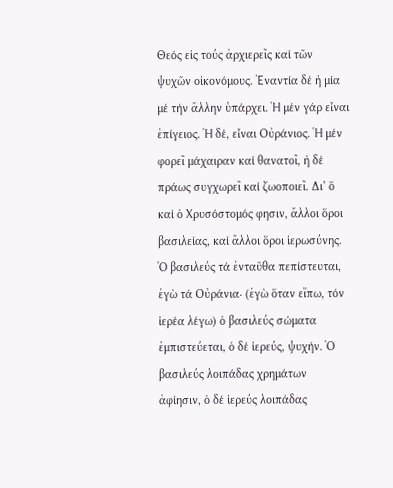Θεός εἰς τούς ἀρχιερεῖς καί τῶν ψυχῶν οἰκονόμους. Ἐναντία δέ ἡ μία μέ τήν ἄλλην ὑπάρχει. Ἡ μέν γάρ εἶναι ἐπίγειος. Ἡ δέ, εἶναι Οὐράνιος. Ἡ μέν φορεῖ μάχαιραν καί θανατοῖ, ἡ δέ πράως συγχωρεῖ καί ζωοποιεῖ. Δι’ ὅ καί ὁ Χρυσόστομός φησιν, ἄλλοι ὅροι βασιλείας, καί ἄλλοι ὅροι ἱερωσύνης. Ὁ βασιλεύς τά ἐνταῦθα πεπίστευται, ἐγὼ τά Οὐράνια∙ (ἐγὼ ὅταν εἴπω, τόν ἱερέα λέγω) ὁ βασιλεύς σώματα ἐμπιστεύεται, ὁ δέ ἱερεύς, ψυχήν. Ὁ βασιλεύς λοιπάδας χρημάτων ἀφίησιν, ὁ δέ ἱερεύς λοιπάδας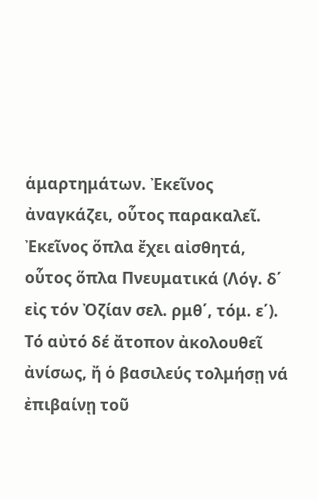ἁμαρτημάτων. Ἐκεῖνος ἀναγκάζει, οὗτος παρακαλεῖ. Ἐκεῖνος ὅπλα ἔχει αἰσθητά, οὗτος ὅπλα Πνευματικά (Λόγ. δ΄ εἰς τόν Ὀζίαν σελ. ρμθ΄, τόμ. ε΄). Τό αὐτό δέ ἄτοπον ἀκολουθεῖ ἀνίσως, ἤ ὁ βασιλεύς τολμήσῃ νά ἐπιβαίνῃ τοῦ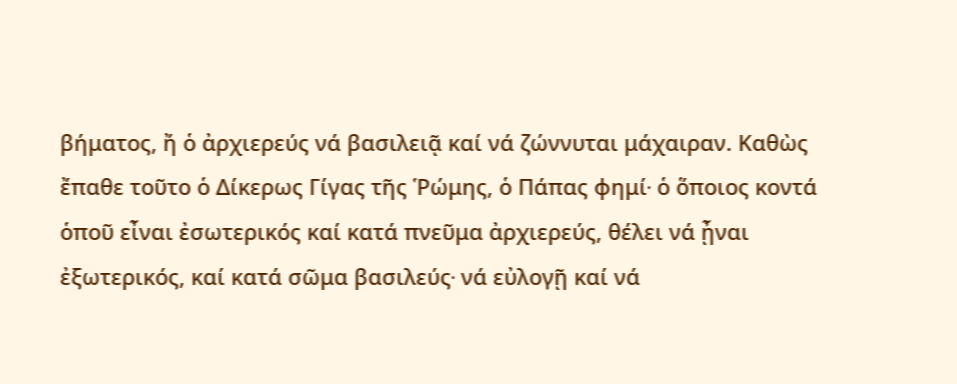βήματος, ἤ ὁ ἀρχιερεύς νά βασιλειᾷ καί νά ζώννυται μάχαιραν. Καθὼς ἔπαθε τοῦτο ὁ Δίκερως Γίγας τῆς Ῥώμης, ὁ Πάπας φημί∙ ὁ ὅποιος κοντά ὁποῦ εἶναι ἐσωτερικός καί κατά πνεῦμα ἀρχιερεύς, θέλει νά ᾖναι ἐξωτερικός, καί κατά σῶμα βασιλεύς∙ νά εὐλογῇ καί νά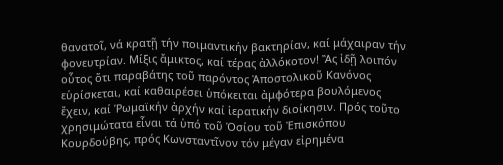θανατοῖ, νά κρατῇ τήν ποιμαντικήν βακτηρίαν, καί μάχαιραν τήν φονευτρίαν. Μίξις ἄμικτος, καί τέρας ἀλλόκοτον! Ἂς ἰδῇ λοιπόν οὗτος ὅτι παραβάτης τοῦ παρόντος Ἀποστολικοῦ Κανόνος εὑρίσκεται, καί καθαιρέσει ὑπόκειται ἀμφότερα βουλόμενος ἔχειν, καί Ῥωμαϊκήν ἀρχήν καί ἱερατικήν διοίκησιν. Πρός τοῦτο χρησιμώτατα εἶναι τά ὑπό τοῦ Ὁσίου τοῦ Ἐπισκόπου Κουρδούβης, πρός Κωνσταντῖνον τόν μέγαν εἰρημένα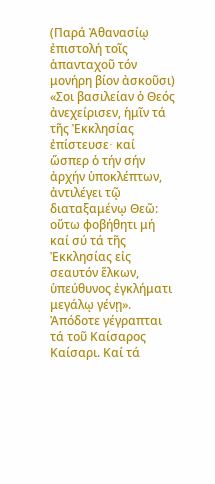(Παρά Ἀθανασίῳ ἐπιστολή τοῖς ἁπανταχοῦ τόν μονήρη βίον ἀσκοῦσι) «Σοι βασιλείαν ὁ Θεός ἀνεχείρισεν, ἡμῖν τά τῆς Ἐκκλησίας ἐπίστευσε∙ καί ὥσπερ ὁ τήν σήν ἀρχήν ὑποκλέπτων, ἀντιλέγει τῷ διαταξαμένῳ Θεῶ: οὕτω φοβήθητι μή καί σύ τά τῆς Ἐκκλησίας εἰς σεαυτόν ἕλκων, ὑπεύθυνος ἐγκλήματι μεγάλῳ γένῃ». Ἀπόδοτε γέγραπται τά τοῦ Καίσαρος Καίσαρι. Καί τά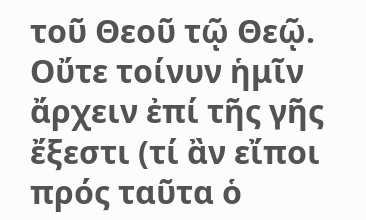τοῦ Θεοῦ τῷ Θεῷ. Οὔτε τοίνυν ἡμῖν ἄρχειν ἐπί τῆς γῆς ἔξεστι (τί ἂν εἴποι πρός ταῦτα ὁ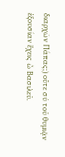διαρχῶν Πάπας;) οὔτε σύ τοῦ θυμιᾷν ἐξουσίαν ἔχεις ὦ Βασιλεῦ.